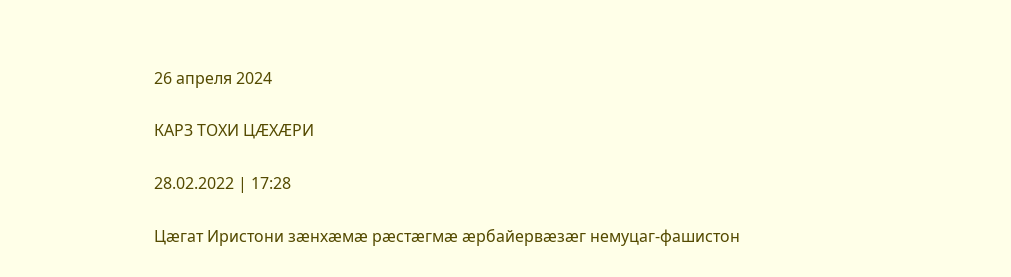26 апреля 2024

КАРЗ ТОХИ ЦӔХӔРИ

28.02.2022 | 17:28

Цӕгат Иристони зӕнхӕмӕ рӕстӕгмӕ ӕрбайервӕзӕг немуцаг-фашистон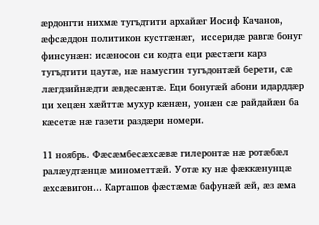ӕрдонгти нихмӕ тугъдтити архайӕг Иосиф Качанов, ӕфсӕддон политикон кустгӕнӕг,  иссеридӕ равгӕ бонуг финсунӕн: исӕносон си кодта еци рӕстӕги карз тугъдтити цаутӕ, нӕ намусгин тугъдонтӕй берети, сӕ лӕгдзийнӕдти ӕвдесӕнтӕ. Еци бонугӕй абони идарддӕр ци хецӕн хӕйттӕ мухур кӕнӕн, уонӕн сӕ райдайӕн ба кӕсетӕ нӕ газети раздӕри номери.

11 ноябрь. Фӕсӕмбесӕхсӕвӕ гилеронтӕ нӕ ротӕбӕл ралӕудтӕнцӕ минометтӕй. Уотӕ ку нӕ фӕккӕнунцӕ ӕхсӕвигон… Карташов фӕстӕмӕ бафунӕй ӕй, ӕз ӕма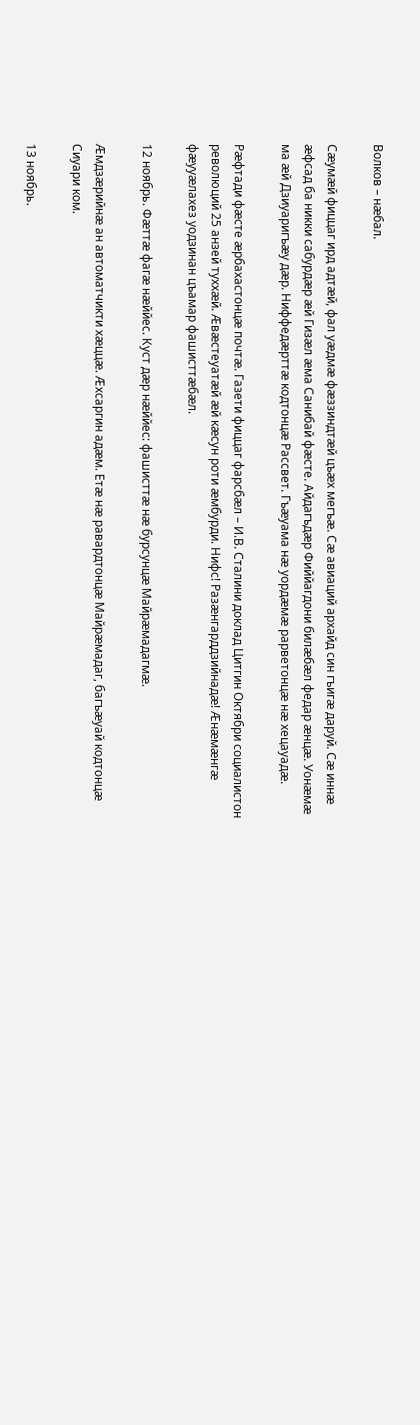Волков – нӕбал.

Сӕумӕй фиццаг ирд адтӕй, фал уӕдмӕ фӕззиндтӕй цъӕх мегъӕ. Сӕ авиаций архайд син гъигӕ даруй. Сӕ иннӕ ӕфсад ба никки сабурдӕр ӕй Гизӕл ӕма Санибай фӕсте. Айдагъдӕр Фиййагдони билӕбӕл федар ӕнцӕ. Уонӕмӕ ма ӕй Дзиуаригъӕу дӕр. Ниффедӕрттӕ кодтонцӕ Рассвет. Гъӕуама нӕ уордӕмӕ рарветонцӕ нӕ хецауадӕ.

Рӕфтади фӕсте ӕрбахастонцӕ почтӕ. Газети фиццаг фарсбӕл – И.В. Сталини доклад Цитгин Октябри социалистон революций 25 анзей туххӕй. Ӕвӕстеуатӕй ӕй кӕсун роти ӕмбурди. Нифс! Разӕнгарддзийнадӕ! Ӕнӕмӕнгӕ фӕууӕлахез уодзинан цъамар фашисттӕбӕл.

12 ноябрь. Фӕттӕ фагӕ нӕййес. Куст дӕр нӕййес: фашисттӕ нӕ бурсунцӕ Майрӕмадагмӕ.

Ӕмдзӕрийнӕ ан автоматчикти хӕццӕ. Ӕхсаргин адӕм. Етӕ нӕ равардтонцӕ Майрӕмадаг, багъӕуай кодтонцӕ Сиуари ком.

13 ноябрь.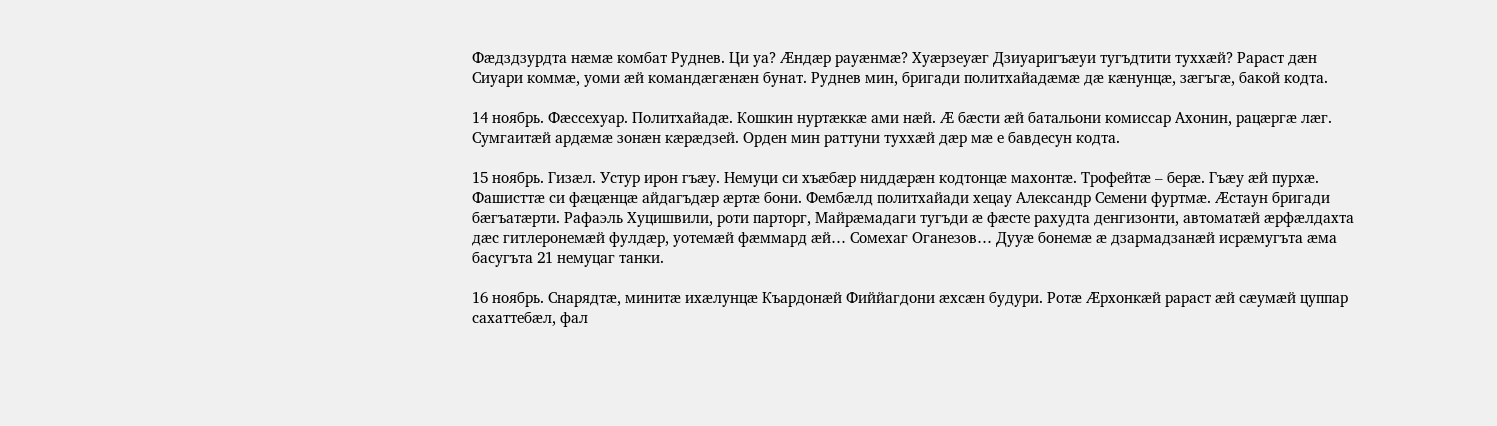Фӕдздзурдта нӕмӕ комбат Руднев. Ци уа? Ӕндӕр рауӕнмӕ? Хуӕрзеуӕг Дзиуаригъӕуи тугъдтити туххӕй? Рараст дӕн Сиуари коммӕ, уоми ӕй командӕгӕнӕн бунат. Руднев мин, бригади политхайадӕмӕ дӕ кӕнунцӕ, зӕгъгӕ, бакой кодта.

14 ноябрь. Фӕссехуар. Политхайадӕ. Кошкин нуртӕккӕ ами нӕй. Ӕ бӕсти ӕй батальони комиссар Ахонин, рацӕргӕ лӕг. Сумгаитӕй ардӕмӕ зонӕн кӕрӕдзей. Орден мин раттуни туххӕй дӕр мӕ е бавдесун кодта.

15 ноябрь. Гизӕл. Устур ирон гъӕу. Немуци си хъӕбӕр ниддӕрӕн кодтонцӕ махонтӕ. Трофейтӕ – берӕ. Гъӕу ӕй пурхӕ. Фашисттӕ си фӕцӕнцӕ айдагъдӕр ӕртӕ бони. Фембӕлд политхайади хецау Александр Семени фуртмӕ. Ӕстаун бригади бӕгъатӕрти. Рафаэль Хуцишвили, роти парторг, Майрӕмадаги тугъди ӕ фӕсте рахудта денгизонти, автоматӕй ӕрфӕлдахта дӕс гитлеронемӕй фулдӕр, уотемӕй фӕммард ӕй… Сомехаг Оганезов… Дууӕ бонемӕ ӕ дзармадзанӕй исрӕмугъта ӕма басугъта 21 немуцаг танки.

16 ноябрь. Снарядтӕ, минитӕ ихӕлунцӕ Къардонӕй Фиййагдони ӕхсӕн будури. Ротӕ Ӕрхонкӕй рараст ӕй сӕумӕй цуппар сахаттебӕл, фал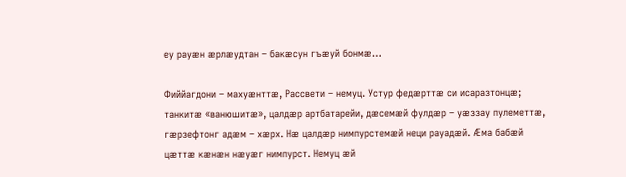еу рауӕн ӕрлӕудтан – бакӕсун гъӕуй бонмӕ…

Фиййагдони – махуӕнттӕ, Рассвети – немуц. Устур федӕрттӕ си исаразтонцӕ; танкитӕ «ванюшитӕ», цалдӕр артбатарейи, дӕсемӕй фулдӕр – уӕззау пулеметтӕ, гӕрзефтонг адӕм – хӕрх. Нӕ цалдӕр нимпурстемӕй неци рауадӕй. Ӕма бабӕй цӕттӕ кӕнӕн нӕуӕг нимпурст. Немуц ӕй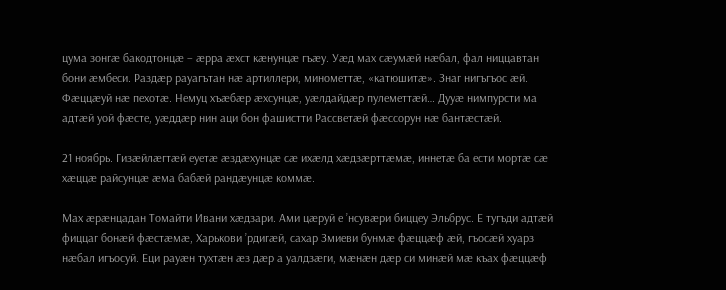цума зонгӕ бакодтонцӕ – ӕрра ӕхст кӕнунцӕ гъӕу. Уӕд мах сӕумӕй нӕбал, фал ниццавтан бони ӕмбеси. Раздӕр рауагътан нӕ артиллери, минометтӕ, «катюшитӕ». Знаг нигъгъос ӕй. Фӕццӕуй нӕ пехотӕ. Немуц хъӕбӕр ӕхсунцӕ, уӕлдайдӕр пулеметтӕй… Дууӕ нимпурсти ма адтӕй уой фӕсте, уӕддӕр нин аци бон фашистти Рассветӕй фӕссорун нӕ бантӕстӕй.

21 ноябрь. Гизӕйлӕгтӕй еуетӕ ӕздӕхунцӕ сӕ ихӕлд хӕдзӕрттӕмӕ, иннетӕ ба ести мортӕ сӕ хӕццӕ райсунцӕ ӕма бабӕй рандӕунцӕ коммӕ.

Мах ӕрӕнцадан Томайти Ивани хӕдзари. Ами цӕруй е ’нсувӕри биццеу Эльбрус. Е тугъди адтӕй фиццаг бонӕй фӕстӕмӕ, Харькови ’рдигӕй, сахар Змиеви бунмӕ фӕццӕф ӕй, гъосӕй хуарз нӕбал игъосуй. Еци рауӕн тухтӕн ӕз дӕр а уалдзӕги, мӕнӕн дӕр си минӕй мӕ къах фӕццӕф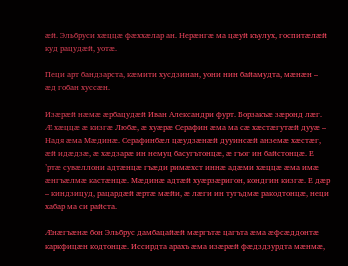ӕй. Эльбруси хӕццӕ фӕххӕлар ан. Нерӕнгӕ ма цӕуй къулух, госпитӕлӕй куд рацудӕй, уотӕ.

Пеци арт бандзарста, кӕмити хусдзинан, уони нин байамудта, мӕнӕн – ӕд гобан хуссӕн.

Изӕрӕй нӕмӕ ӕрбацудӕй Иван Александри фурт. Борзакъӕ зӕронд лӕг. Ӕ хӕццӕ ӕ кизгӕ Любӕ, ӕ хуӕрӕ Серафин ӕма ма сӕ хӕстӕгутӕй дууӕ – Надя ӕма Мӕдинӕ. Серафинбӕл цӕудзӕнӕй дууинсӕй анземӕ хӕстӕг, ӕй идӕдзӕ, ӕ хӕдзарӕ ин немуц басугътонцӕ, ӕ гъог ин байстонцӕ. Е ’ртӕ сувӕллони адтӕнцӕ гъӕди римӕхст иннӕ адӕми хӕццӕ ӕма имӕ ӕнгъӕлмӕ кастӕнцӕ. Мӕдинӕ адтӕй хуӕрзӕригон, кондгин кизгӕ. Е дӕр – киндзицуд, рацардӕй ӕртӕ мӕйи, ӕ лӕги ин тугъдмӕ ракодтонцӕ, неци хабар ма си райста.

Ӕнӕгъӕнӕ бон Эльбрус дамбацайӕй мӕргътӕ цагъта ӕма ӕфсӕддонтӕ каркфицӕн кодтонцӕ. Иссирдта арахъ ӕма изӕрӕй фӕдздзурдта мӕнмӕ,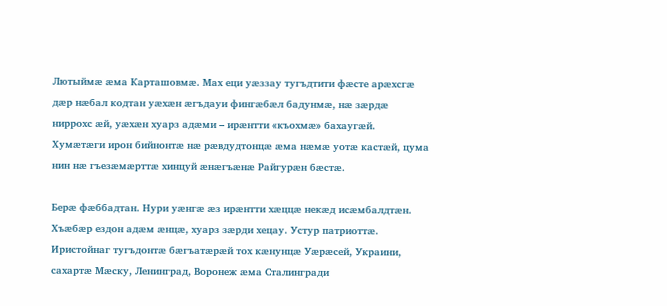Лютыймӕ ӕма Карташовмӕ. Мах еци уӕззау тугъдтити фӕсте арӕхсгӕ дӕр нӕбал кодтан уӕхӕн ӕгъдауи фингӕбӕл бадунмӕ, нӕ зӕрдӕ ниррохс ӕй, уӕхӕн хуарз адӕми – ирӕнтти «къохмӕ» бахаугӕй. Хумӕтӕги ирон бийнонтӕ нӕ рӕвдудтонцӕ ӕма нӕмӕ уотӕ кастӕй, цума нин нӕ гъезӕмӕрттӕ хинцуй ӕнӕгъӕнӕ Райгурӕн бӕстӕ.

Берӕ фӕббадтан. Нури уӕнгӕ ӕз ирӕнтти хӕццӕ некӕд исӕмбалдтӕн. Хъӕбӕр ездон адӕм ӕнцӕ, хуарз зӕрди хецау. Устур патриоттӕ. Иристойнаг тугъдонтӕ бӕгъатӕрӕй тох кӕнунцӕ Уӕрӕсей, Украини, сахартӕ Мӕску, Ленинград, Воронеж ӕма Сталингради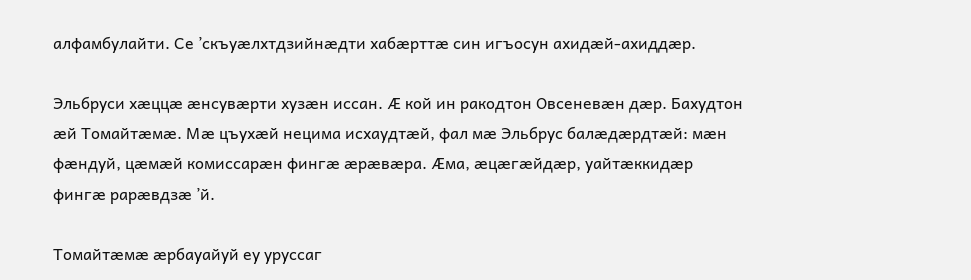алфамбулайти. Се ’скъуӕлхтдзийнӕдти хабӕрттӕ син игъосун ахидӕй-ахиддӕр.

Эльбруси хӕццӕ ӕнсувӕрти хузӕн иссан. Ӕ кой ин ракодтон Овсеневӕн дӕр. Бахудтон ӕй Томайтӕмӕ. Мӕ цъухӕй нецима исхаудтӕй, фал мӕ Эльбрус балӕдӕрдтӕй: мӕн фӕндуй, цӕмӕй комиссарӕн фингӕ ӕрӕвӕра. Ӕма, ӕцӕгӕйдӕр, уайтӕккидӕр фингӕ рарӕвдзӕ ’й.

Томайтӕмӕ ӕрбауайуй еу уруссаг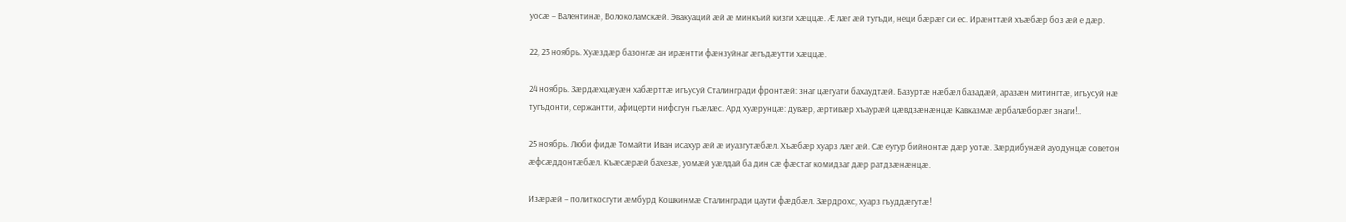уосӕ – Валентинӕ, Волоколамскӕй. Эвакуаций ӕй ӕ минкъий кизги хӕццӕ. Ӕ лӕг ӕй тугъди, неци бӕрӕг си ес. Ирӕнттӕй хъӕбӕр боз ӕй е дӕр.

22, 23 ноябрь. Хуӕздӕр базонгӕ ан ирӕнтти фӕнзуйнаг ӕгъдӕутти хӕццӕ.

24 ноябрь. Зӕрдӕхцӕуӕн хабӕрттӕ игъусуй Сталингради фронтӕй: знаг цӕгуати бахаудтӕй. Базуртӕ нӕбӕл базадӕй, аразӕн митингтӕ, игъусуй нӕ тугъдонти, сержантти, афицерти нифсгун гъӕлӕс. Ард хуӕрунцӕ: дувӕр, ӕртивӕр хъаурӕй цӕвдзӕнӕнцӕ Кавказмӕ ӕрбалӕборӕг знаги!..

25 ноябрь. Люби фидӕ Томайти Иван исахур ӕй ӕ иуазгутӕбӕл. Хъӕбӕр хуарз лӕг ӕй. Сӕ еугур бийнонтӕ дӕр уотӕ. Зӕрдибунӕй ауодунцӕ советон ӕфсӕддонтӕбӕл. Къӕсӕрӕй бахезӕ, уомӕй уӕлдай ба дин сӕ фӕстаг комидзаг дӕр ратдзӕнӕнцӕ.

Изӕрӕй – политкосгути ӕмбурд Кошкинмӕ Сталингради цаути фӕдбӕл. Зӕрдрохс, хуарз гъуддӕгутӕ!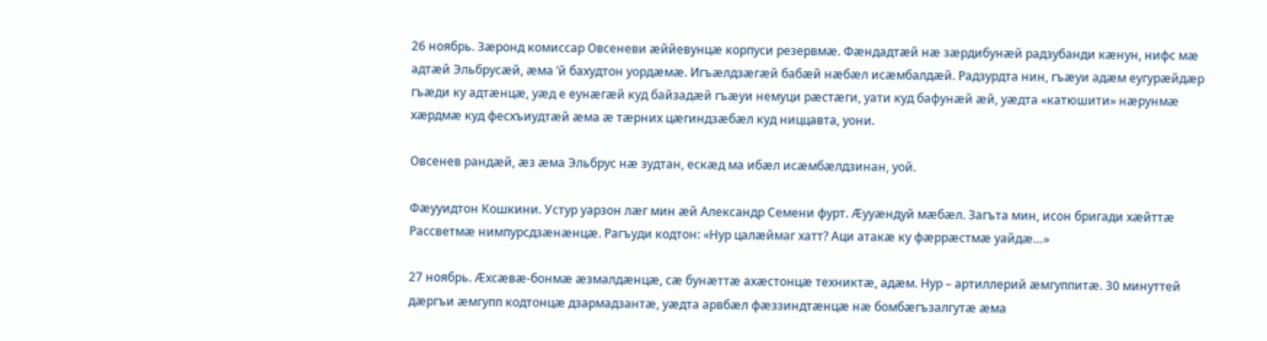26 ноябрь. Зӕронд комиссар Овсеневи ӕййевунцӕ корпуси резервмӕ. Фӕндадтӕй нӕ зӕрдибунӕй радзубанди кӕнун, нифс мӕ адтӕй Эльбрусӕй, ӕма ’й бахудтон уордӕмӕ. Игъӕлдзӕгӕй бабӕй нӕбӕл исӕмбалдӕй. Радзурдта нин, гъӕуи адӕм еугурӕйдӕр гъӕди ку адтӕнцӕ, уӕд е еунӕгӕй куд байзадӕй гъӕуи немуци рӕстӕги, уати куд бафунӕй ӕй, уӕдта «катюшити» нӕрунмӕ хӕрдмӕ куд фесхъиудтӕй ӕма ӕ тӕрних цӕгиндзӕбӕл куд ниццавта, уони.

Овсенев рандӕй, ӕз ӕма Эльбрус нӕ зудтан, ескӕд ма ибӕл исӕмбӕлдзинан, уой.

Фӕууидтон Кошкини. Устур уарзон лӕг мин ӕй Александр Семени фурт. Ӕууӕндуй мӕбӕл. Загъта мин, исон бригади хӕйттӕ Рассветмӕ нимпурсдзӕнӕнцӕ. Рагъуди кодтон: «Нур цалӕймаг хатт? Аци атакӕ ку фӕррӕстмӕ уайдӕ…»

27 ноябрь. Ӕхсӕвӕ-бонмӕ ӕзмалдӕнцӕ, сӕ бунӕттӕ ахӕстонцӕ техниктӕ, адӕм. Нур – артиллерий ӕмгуппитӕ. 30 минуттей дӕргъи ӕмгупп кодтонцӕ дзармадзантӕ, уӕдта арвбӕл фӕззиндтӕнцӕ нӕ бомбӕгъзалгутӕ ӕма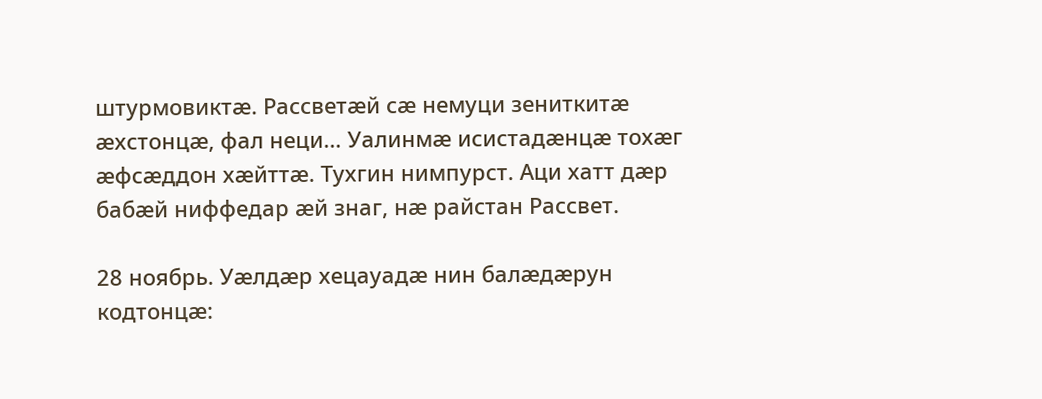штурмовиктӕ. Рассветӕй сӕ немуци зениткитӕ ӕхстонцӕ, фал неци… Уалинмӕ исистадӕнцӕ тохӕг ӕфсӕддон хӕйттӕ. Тухгин нимпурст. Аци хатт дӕр бабӕй ниффедар ӕй знаг, нӕ райстан Рассвет.

28 ноябрь. Уӕлдӕр хецауадӕ нин балӕдӕрун кодтонцӕ: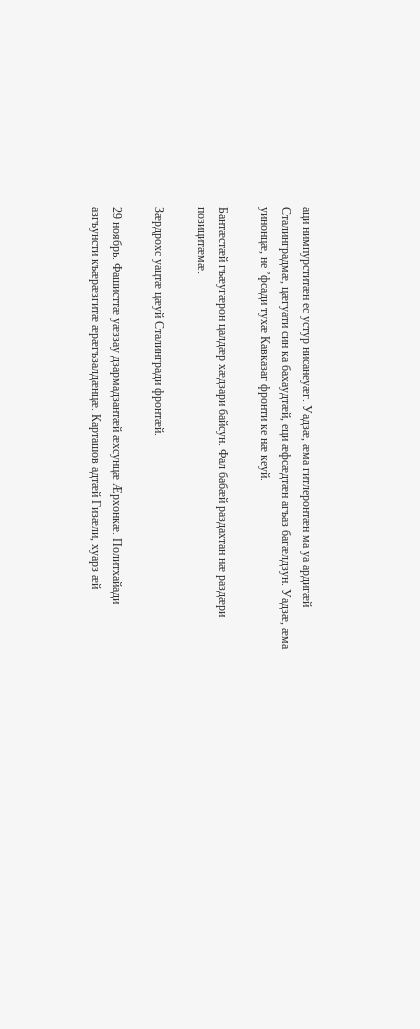аци нимпурститӕн ес устур нисанеуӕг. Уадзӕ, ӕма гитлеронтӕн ма уа ардигӕй Сталинградмӕ, цӕгуати син ка бахаудтӕй, еци ӕфсӕдтӕн агъаз багӕлдзун. Уадзӕ, ӕма уинонцӕ, не ’фсади тухӕ Кавказаг фронти ке нӕ кеуй.

Бантӕстӕй гъӕугӕрон цалдӕр хӕдзари байсун. Фал бабӕй раздахтан нӕ раздӕри позицитӕмӕ.

Зӕрдрохс уацтӕ цӕуй Сталингради фронтӕй.

29 ноябрь. Фашисттӕ уӕззау дзармадзантӕй ӕхсунцӕ Ӕрхонкӕ. Политхайади азгъунсти къӕрӕзгитӕ ӕрӕгъзалдӕнцӕ. Карташов адтӕй Гизӕли, хуарз ӕй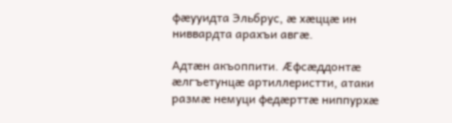фӕууидта Эльбрус, ӕ хӕццӕ ин ниввардта арахъи авгӕ.

Адтӕн акъоппити. Ӕфсӕддонтӕ ӕлгъетунцӕ артиллеристти, атаки размӕ немуци федӕрттӕ ниппурхӕ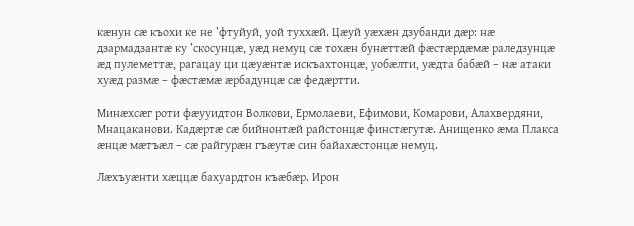кӕнун сӕ къохи ке не ’фтуйуй, уой туххӕй. Цӕуй уӕхӕн дзубанди дӕр: нӕ дзармадзантӕ ку ’скосунцӕ, уӕд немуц сӕ тохӕн бунӕттӕй фӕстӕрдӕмӕ раледзунцӕ ӕд пулеметтӕ, рагацау ци цӕуӕнтӕ искъахтонцӕ, уобӕлти, уӕдта бабӕй – нӕ атаки хуӕд размӕ – фӕстӕмӕ ӕрбадунцӕ сӕ федӕртти.

Минӕхсӕг роти фӕууидтон Волкови, Ермолаеви, Ефимови, Комарови, Алахвердяни, Мнацаканови. Кадӕртӕ сӕ бийнонтӕй райстонцӕ финстӕгутӕ. Анищенко ӕма Плакса ӕнцӕ мӕтъӕл – сӕ райгурӕн гъӕутӕ син байахӕстонцӕ немуц.

Лӕхъуӕнти хӕццӕ бахуардтон къӕбӕр. Ирон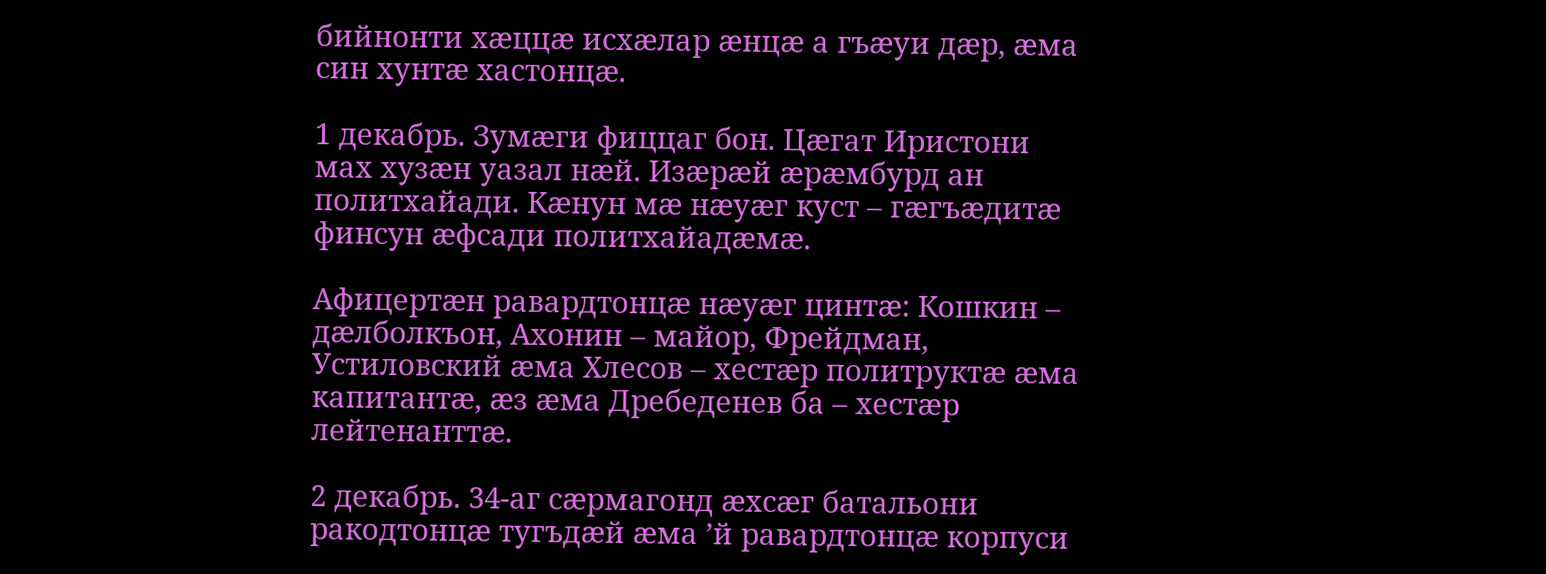бийнонти хӕццӕ исхӕлар ӕнцӕ а гъӕуи дӕр, ӕма син хунтӕ хастонцӕ.

1 декабрь. Зумӕги фиццаг бон. Цӕгат Иристони мах хузӕн уазал нӕй. Изӕрӕй ӕрӕмбурд ан политхайади. Кӕнун мӕ нӕуӕг куст – гӕгъӕдитӕ финсун ӕфсади политхайадӕмӕ.

Афицертӕн равардтонцӕ нӕуӕг цинтӕ: Кошкин – дӕлболкъон, Ахонин – майор, Фрейдман, Устиловский ӕма Хлесов – хестӕр политруктӕ ӕма капитантӕ, ӕз ӕма Дребеденев ба – хестӕр лейтенанттӕ.

2 декабрь. 34-аг сӕрмагонд ӕхсӕг батальони ракодтонцӕ тугъдӕй ӕма ’й равардтонцӕ корпуси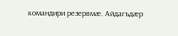командири резервмӕ. Айдагъдӕр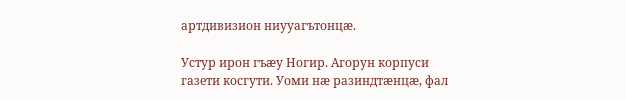артдивизион ниууагътонцӕ.

Устур ирон гъӕу Ногир. Агорун корпуси газети косгути. Уоми нӕ разиндтӕнцӕ, фал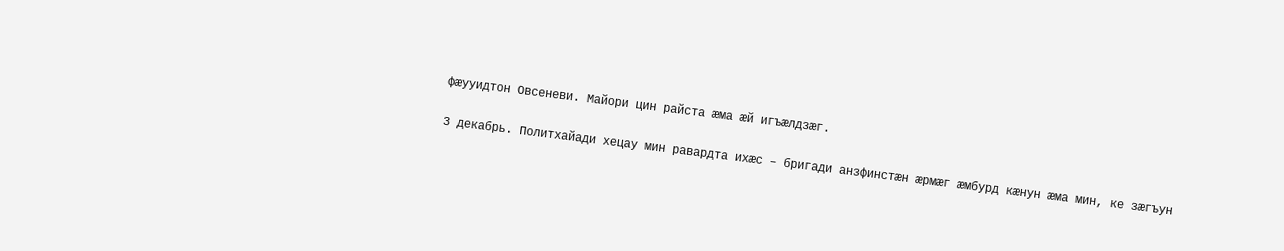фӕууидтон Овсеневи. Майори цин райста ӕма ӕй игъӕлдзӕг.

3 декабрь. Политхайади хецау мин равардта ихӕс – бригади анзфинстӕн ӕрмӕг ӕмбурд кӕнун ӕма мин, ке зӕгъун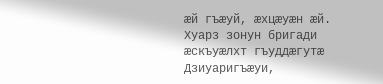ӕй гъӕуй, ӕхцӕуӕн ӕй. Хуарз зонун бригади ӕскъуӕлхт гъуддӕгутӕ Дзиуаригъӕуи,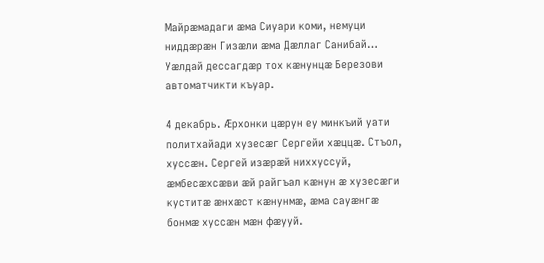Майрӕмадаги ӕма Сиуари коми, немуци ниддӕрӕн Гизӕли ӕма Дӕллаг Санибай… Уӕлдай дессагдӕр тох кӕнунцӕ Березови автоматчикти къуар.

4 декабрь. Ӕрхонки цӕрун еу минкъий уати политхайади хузесӕг Сергейи хӕццӕ. Стъол, хуссӕн. Сергей изӕрӕй ниххуссуй, ӕмбесӕхсӕви ӕй райгъал кӕнун ӕ хузесӕги куститӕ ӕнхӕст кӕнунмӕ, ӕма сауӕнгӕ бонмӕ хуссӕн мӕн фӕууй.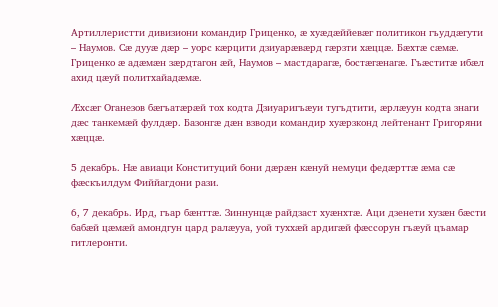Артиллеристти дивизиони командир Гриценко, ӕ хуӕдӕййевӕг политикон гъуддӕгути – Наумов. Сӕ дууӕ дӕр – уорс кӕрцити дзиуарӕвӕрд гӕрзти хӕццӕ. Бӕхтӕ сӕмӕ. Гриценко ӕ адӕмӕн зӕрдтагон ӕй, Наумов – мастдарагӕ, бостӕгӕнагӕ. Гъӕститӕ ибӕл ахид цӕуй политхайадӕмӕ.

Ӕхсӕг Оганезов бӕгъатӕрӕй тох кодта Дзиуаригъӕуи тугъдтити, ӕрлӕуун кодта знаги дӕс танкемӕй фулдӕр. Базонгӕ дӕн взводи командир хуӕрзконд лейтенант Григоряни хӕццӕ.

5 декабрь. Нӕ авиаци Конституций бони дӕрӕн кӕнуй немуци федӕрттӕ ӕма сӕ фӕскъилдум Фиййагдони рази.

6, 7 декабрь. Ирд, гъар бӕнттӕ. Зиннунцӕ райдзаст хуӕнхтӕ. Аци дзенети хузӕн бӕсти бабӕй цӕмӕй амондгун цард ралӕууа, уой туххӕй ардигӕй фӕссорун гъӕуй цъамар гитлеронти.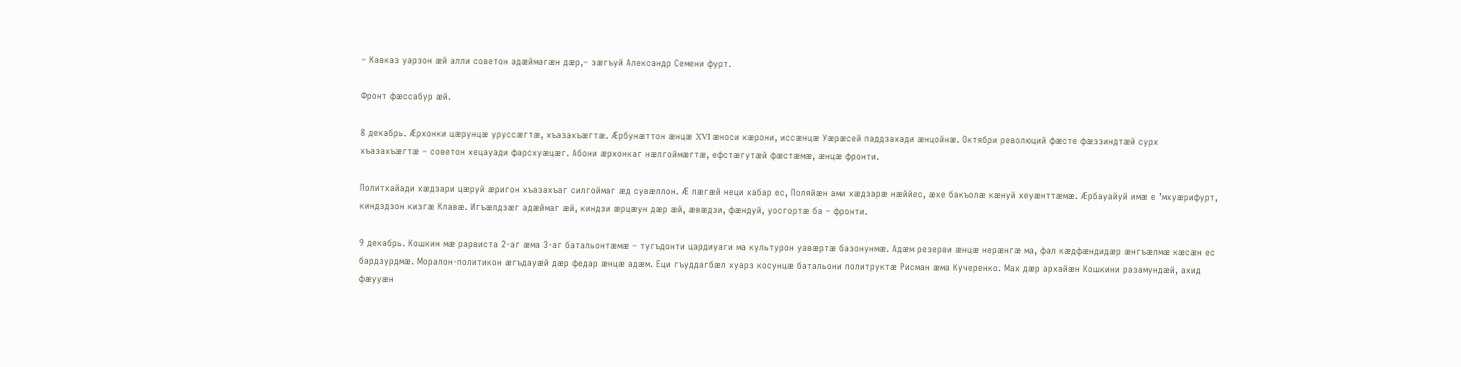– Кавказ уарзон ӕй алли советон адӕймагӕн дӕр,– зӕгъуй Александр Семени фурт.

Фронт фӕссабур ӕй.

8 декабрь. Ӕрхонки цӕрунцӕ уруссӕгтӕ, хъазахъӕгтӕ. Ӕрбунӕттон ӕнцӕ XVI ӕноси кӕрони, иссӕнцӕ Уӕрӕсей паддзахади ӕнцойнӕ. Октябри революций фӕсте фӕззиндтӕй сурх хъазахъӕгтӕ – советон хецауади фарсхуӕцӕг. Абони ӕрхонкаг нӕлгоймӕгтӕ, ефстӕгутӕй фӕстӕмӕ, ӕнцӕ фронти.

Политхайади хӕдзари цӕруй ӕригон хъазахъаг силгоймаг ӕд сувӕллон. Ӕ лӕгӕй неци хабар ес, Поляйӕн ами хӕдзарӕ нӕййес, ӕхе бакъолӕ кӕнуй хеуӕнттӕмӕ. Ӕрбауайуй имӕ е ’мхуӕрифурт, киндздзон кизгӕ Клавӕ. Игъӕлдзӕг адӕймаг ӕй, киндзи ӕрцӕун дӕр ӕй, ӕвӕдзи, фӕндуй, уосгортӕ ба – фронти.

9 декабрь. Кошкин мӕ рарвиста 2-аг ӕма 3-аг батальонтӕмӕ – тугъдонти цардиуаги ма культурон уавӕртӕ базонунмӕ. Адӕм резерви ӕнцӕ нерӕнгӕ ма, фал кӕдфӕндидӕр ӕнгъӕлмӕ кӕсӕн ес бардзурдмӕ. Моралон-политикон ӕгъдауӕй дӕр федар ӕнцӕ адӕм. Еци гъуддагбӕл хуарз косунцӕ батальони политруктӕ Рисман ӕма Кучеренко. Мах дӕр архайӕн Кошкини разамундӕй, ахид фӕууӕн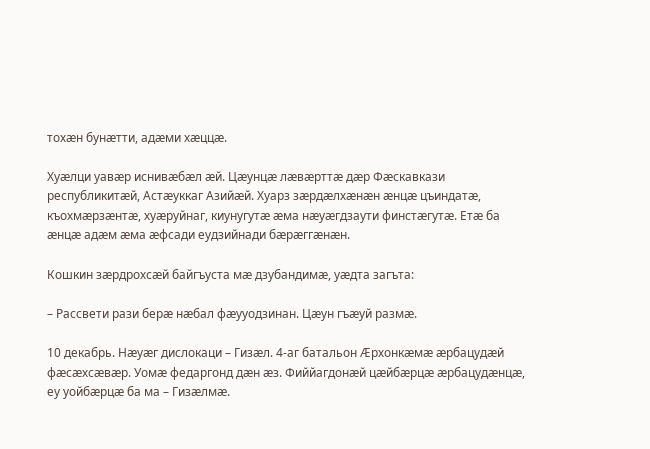тохӕн бунӕтти, адӕми хӕццӕ.

Хуӕлци уавӕр иснивӕбӕл ӕй. Цӕунцӕ лӕвӕрттӕ дӕр Фӕскавкази республикитӕй, Астӕуккаг Азийӕй. Хуарз зӕрдӕлхӕнӕн ӕнцӕ цъиндатӕ, къохмӕрзӕнтӕ, хуӕруйнаг, киунугутӕ ӕма нӕуӕгдзаути финстӕгутӕ. Етӕ ба ӕнцӕ адӕм ӕма ӕфсади еудзийнади бӕрӕггӕнӕн.

Кошкин зӕрдрохсӕй байгъуста мӕ дзубандимӕ, уӕдта загъта:

– Рассвети рази берӕ нӕбал фӕууодзинан. Цӕун гъӕуй размӕ.

10 декабрь. Нӕуӕг дислокаци – Гизӕл. 4-аг батальон Ӕрхонкӕмӕ ӕрбацудӕй фӕсӕхсӕвӕр. Уомӕ федаргонд дӕн ӕз. Фиййагдонӕй цӕйбӕрцӕ ӕрбацудӕнцӕ, еу уойбӕрцӕ ба ма – Гизӕлмӕ.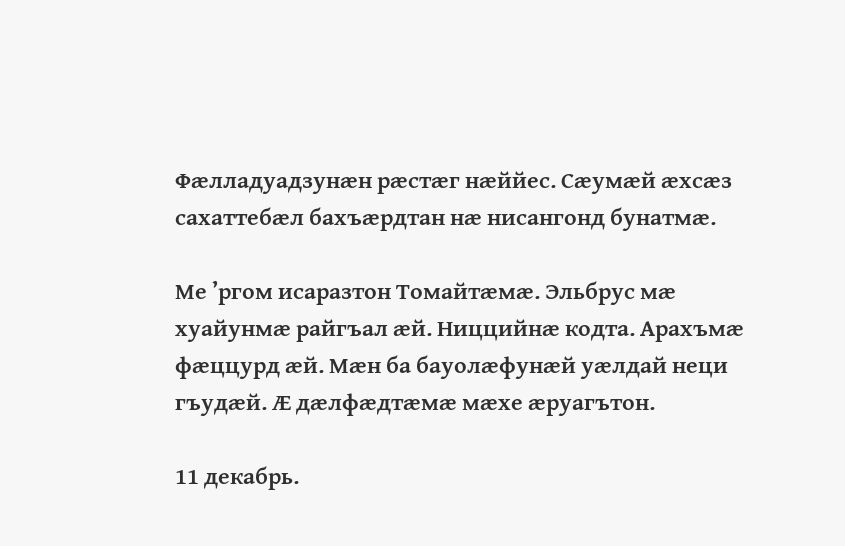Фӕлладуадзунӕн рӕстӕг нӕййес. Сӕумӕй ӕхсӕз сахаттебӕл бахъӕрдтан нӕ нисангонд бунатмӕ.

Ме ’ргом исаразтон Томайтӕмӕ. Эльбрус мӕ хуайунмӕ райгъал ӕй. Ниццийнӕ кодта. Арахъмӕ фӕццурд ӕй. Мӕн ба бауолӕфунӕй уӕлдай неци гъудӕй. Ӕ дӕлфӕдтӕмӕ мӕхе ӕруагътон.

11 декабрь.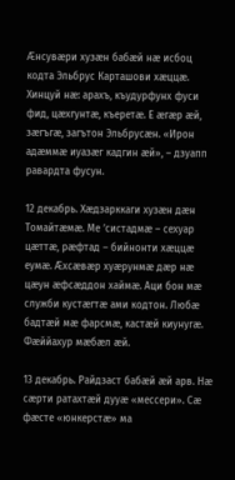Ӕнсувӕри хузӕн бабӕй нӕ исбоц кодта Эльбрус Карташови хӕццӕ. Хинцуй нӕ: арахъ, къудурфунх фуси фид, цӕхгунтӕ, къеретӕ. Е ӕгӕр ӕй, зӕгъгӕ, загътон Эльбрусӕн. «Ирон адӕммӕ иуазӕг кадгин ӕй», – дзуапп равардта фусун.

12 декабрь. Хӕдзарккаги хузӕн дӕн Томайтӕмӕ. Ме ’систадмӕ – сехуар цӕттӕ, рӕфтад – бийнонти хӕццӕ еумӕ. Ӕхсӕвӕр хуӕрунмӕ дӕр нӕ цӕун ӕфсӕддон хаймӕ. Аци бон мӕ служби кустӕгтӕ ами кодтон. Любӕ бадтӕй мӕ фарсмӕ, кастӕй киунугӕ. Фӕййахур мӕбӕл ӕй.

13 декабрь. Райдзаст бабӕй ӕй арв. Нӕ сӕрти ратахтӕй дууӕ «мессери». Сӕ фӕсте «юнкерстӕ» ма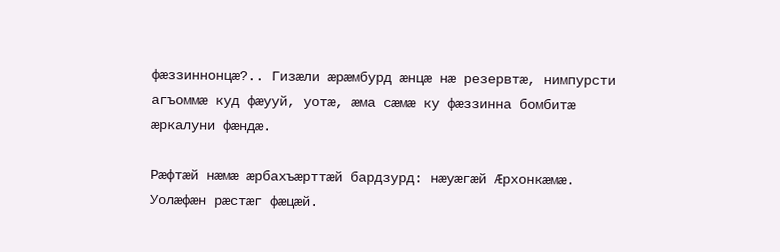фӕззиннонцӕ?.. Гизӕли ӕрӕмбурд ӕнцӕ нӕ резервтӕ, нимпурсти агъоммӕ куд фӕууй, уотӕ, ӕма сӕмӕ ку фӕззинна бомбитӕ ӕркалуни фӕндӕ.

Рӕфтӕй нӕмӕ ӕрбахъӕрттӕй бардзурд: нӕуӕгӕй Ӕрхонкӕмӕ. Уолӕфӕн рӕстӕг фӕцӕй.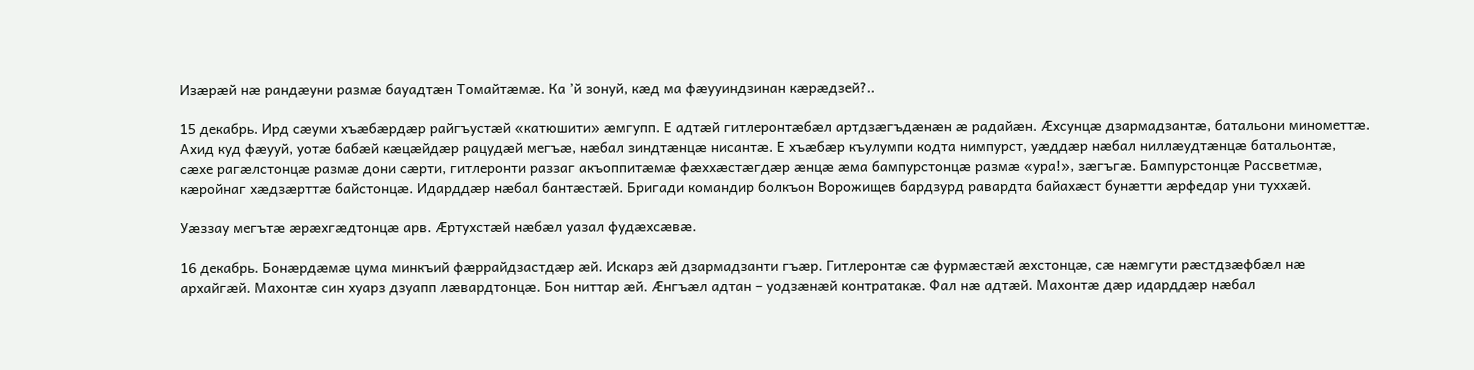Изӕрӕй нӕ рандӕуни размӕ бауадтӕн Томайтӕмӕ. Ка ’й зонуй, кӕд ма фӕууиндзинан кӕрӕдзей?..

15 декабрь. Ирд сӕуми хъӕбӕрдӕр райгъустӕй «катюшити» ӕмгупп. Е адтӕй гитлеронтӕбӕл артдзӕгъдӕнӕн ӕ радайӕн. Ӕхсунцӕ дзармадзантӕ, батальони минометтӕ. Ахид куд фӕууй, уотӕ бабӕй кӕцӕйдӕр рацудӕй мегъӕ, нӕбал зиндтӕнцӕ нисантӕ. Е хъӕбӕр къулумпи кодта нимпурст, уӕддӕр нӕбал ниллӕудтӕнцӕ батальонтӕ, сӕхе рагӕлстонцӕ размӕ дони сӕрти, гитлеронти раззаг акъоппитӕмӕ фӕххӕстӕгдӕр ӕнцӕ ӕма бампурстонцӕ размӕ «ура!», зӕгъгӕ. Бампурстонцӕ Рассветмӕ, кӕройнаг хӕдзӕрттӕ байстонцӕ. Идарддӕр нӕбал бантӕстӕй. Бригади командир болкъон Ворожищев бардзурд равардта байахӕст бунӕтти ӕрфедар уни туххӕй.

Уӕззау мегътӕ ӕрӕхгӕдтонцӕ арв. Ӕртухстӕй нӕбӕл уазал фудӕхсӕвӕ.

16 декабрь. Бонӕрдӕмӕ цума минкъий фӕррайдзастдӕр ӕй. Искарз ӕй дзармадзанти гъӕр. Гитлеронтӕ сӕ фурмӕстӕй ӕхстонцӕ, сӕ нӕмгути рӕстдзӕфбӕл нӕ архайгӕй. Махонтӕ син хуарз дзуапп лӕвардтонцӕ. Бон ниттар ӕй. Ӕнгъӕл адтан – уодзӕнӕй контратакӕ. Фал нӕ адтӕй. Махонтӕ дӕр идарддӕр нӕбал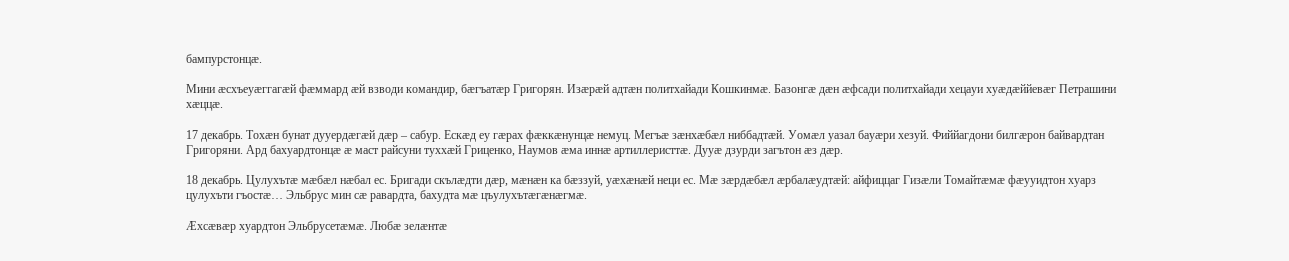бампурстонцӕ.

Мини ӕсхъеуӕггагӕй фӕммард ӕй взводи командир, бӕгъатӕр Григорян. Изӕрӕй адтӕн политхайади Кошкинмӕ. Базонгӕ дӕн ӕфсади политхайади хецауи хуӕдӕййевӕг Петрашини хӕццӕ.

17 декабрь. Тохӕн бунат дууердӕгӕй дӕр – сабур. Ескӕд еу гӕрах фӕккӕнунцӕ немуц. Мегъӕ зӕнхӕбӕл ниббадтӕй. Уомӕл уазал бауӕри хезуй. Фиййагдони билгӕрон байвардтан Григоряни. Ард бахуардтонцӕ ӕ маст райсуни туххӕй Гриценко, Наумов ӕма иннӕ артиллеристтӕ. Дууӕ дзурди загътон ӕз дӕр.

18 декабрь. Цулухътӕ мӕбӕл нӕбал ес. Бригади скълӕдти дӕр, мӕнӕн ка бӕззуй, уӕхӕнӕй неци ес. Мӕ зӕрдӕбӕл ӕрбалӕудтӕй: айфиццаг Гизӕли Томайтӕмӕ фӕууидтон хуарз цулухъти гъостӕ… Эльбрус мин сӕ равардта, бахудта мӕ цъулухътӕгӕнӕгмӕ.

Ӕхсӕвӕр хуардтон Эльбрусетӕмӕ. Любӕ зелӕнтӕ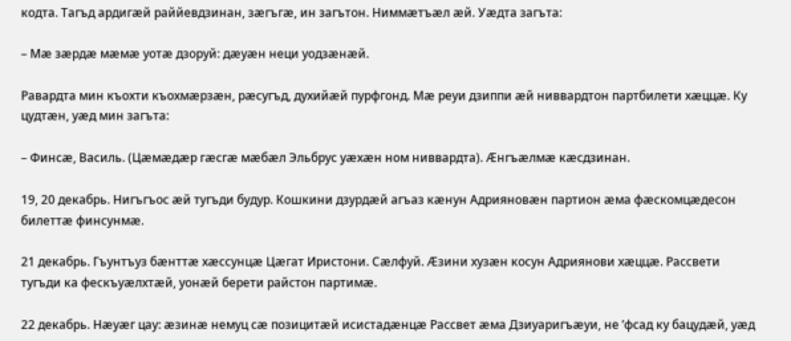кодта. Тагъд ардигӕй раййевдзинан, зӕгъгӕ, ин загътон. Ниммӕтъӕл ӕй. Уӕдта загъта:

– Мӕ зӕрдӕ мӕмӕ уотӕ дзоруй: дӕуӕн неци уодзӕнӕй.

Равардта мин къохти къохмӕрзӕн, рӕсугъд, духийӕй пурфгонд. Мӕ реуи дзиппи ӕй ниввардтон партбилети хӕццӕ. Ку цудтӕн, уӕд мин загъта:

– Финсӕ, Василь. (Цӕмӕдӕр гӕсгӕ мӕбӕл Эльбрус уӕхӕн ном ниввардта). Ӕнгъӕлмӕ кӕсдзинан.

19, 20 декабрь. Нигъгъос ӕй тугъди будур. Кошкини дзурдӕй агъаз кӕнун Адрияновӕн партион ӕма фӕскомцӕдесон билеттӕ финсунмӕ.

21 декабрь. Гъунтъуз бӕнттӕ хӕссунцӕ Цӕгат Иристони. Сӕлфуй. Ӕзини хузӕн косун Адриянови хӕццӕ. Рассвети тугъди ка фескъуӕлхтӕй, уонӕй берети райстон партимӕ.

22 декабрь. Нӕуӕг цау: ӕзинӕ немуц сӕ позицитӕй исистадӕнцӕ Рассвет ӕма Дзиуаригъӕуи, не ’фсад ку бацудӕй, уӕд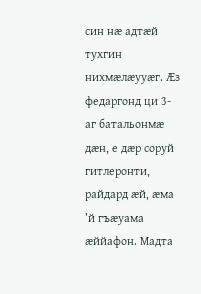син нӕ адтӕй тухгин нихмӕлӕууӕг. Ӕз федаргонд ци 3-аг батальонмӕ дӕн, е дӕр соруй гитлеронти, райдард ӕй, ӕма ’й гъӕуама ӕййафон. Мадта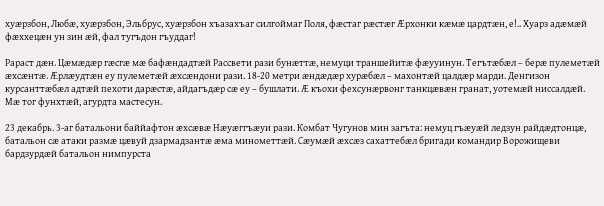хуӕрзбон, Любӕ, хуӕрзбон, Эльбрус, хуӕрзбон хъазахъаг силгоймаг Поля, фӕстаг рӕстӕг Ӕрхонки кӕмӕ цардтӕн, е!.. Хуарз адӕмӕй фӕххецӕн ун зин ӕй, фал тугъдон гъуддаг!

Рараст дӕн. Цӕмӕдӕр гӕсгӕ мӕ бафӕндадтӕй Рассвети рази бунӕттӕ, немуци траншейитӕ фӕууинун. Тегътӕбӕл – берӕ пулеметӕй ӕхсӕнтӕ. Ӕрлӕудтӕн еу пулеметӕй ӕхсӕндони рази. 18-20 метри ӕндӕдӕр хурӕбӕл – махонтӕй цалдӕр марди. Денгизон курсанттӕбӕл адтӕй пехоти дарӕстӕ, айдагъдӕр сӕ еу – бушлати. Ӕ къохи фехсунӕрвонг танкцӕвӕн гранат, уотемӕй ниссалдӕй. Мӕ тог фунхтӕй, агурдта мастесун.

23 декабрь. 3-аг батальони баййафтон ӕхсӕвӕ Нӕуӕггъӕуи рази. Комбат Чугунов мин загъта: немуц гъӕуӕй ледзун райдӕдтонцӕ, батальон сӕ атаки размӕ цӕвуй дзармадзантӕ ӕма минометтӕй. Сӕумӕй ӕхсӕз сахаттебӕл бригади командир Ворожищеви бардзурдӕй батальон нимпурста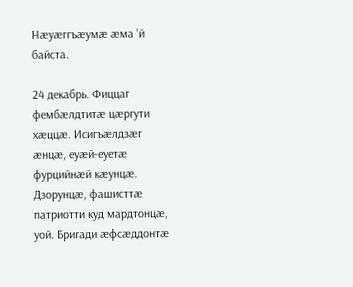Нӕуӕггъӕумӕ ӕма ’й байста.

24 декабрь. Фиццаг фембӕлдтитӕ цӕргути хӕццӕ. Исигъӕлдзӕг ӕнцӕ, еуӕй-еуетӕ фурцийнӕй кӕунцӕ. Дзорунцӕ, фашисттӕ патриотти куд мардтонцӕ, уой. Бригади ӕфсӕддонтӕ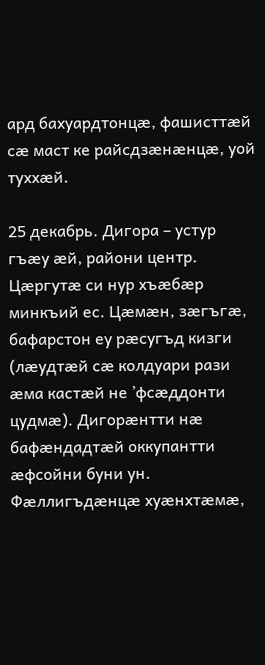ард бахуардтонцӕ, фашисттӕй сӕ маст ке райсдзӕнӕнцӕ, уой туххӕй.

25 декабрь. Дигора – устур гъӕу ӕй, райони центр. Цӕргутӕ си нур хъӕбӕр минкъий ес. Цӕмӕн, зӕгъгӕ, бафарстон еу рӕсугъд кизги (лӕудтӕй сӕ колдуари рази ӕма кастӕй не ’фсӕддонти цудмӕ). Дигорӕнтти нӕ бафӕндадтӕй оккупантти ӕфсойни буни ун. Фӕллигъдӕнцӕ хуӕнхтӕмӕ,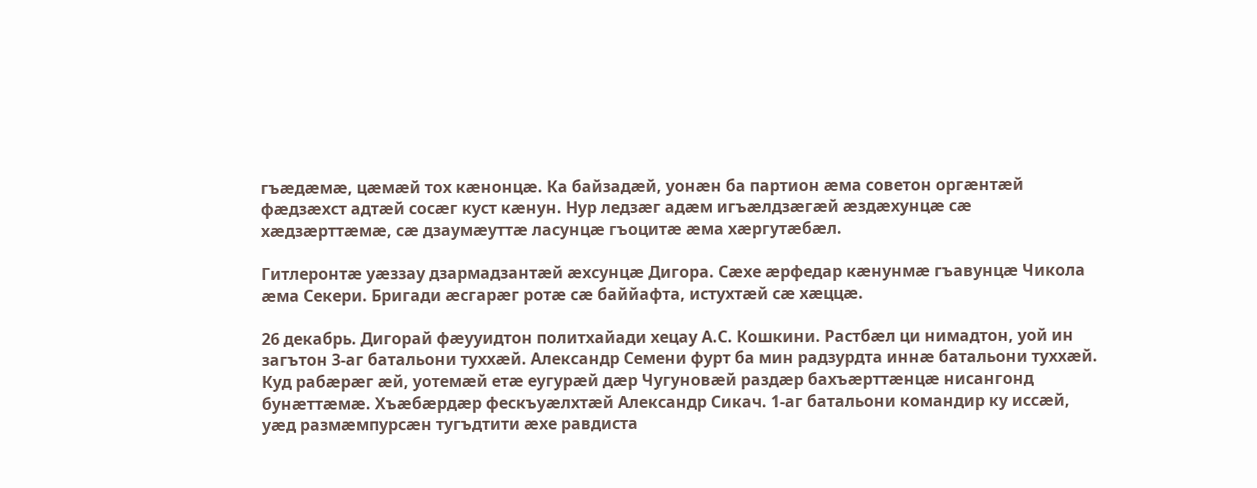гъӕдӕмӕ, цӕмӕй тох кӕнонцӕ. Ка байзадӕй, уонӕн ба партион ӕма советон оргӕнтӕй фӕдзӕхст адтӕй сосӕг куст кӕнун. Нур ледзӕг адӕм игъӕлдзӕгӕй ӕздӕхунцӕ сӕ хӕдзӕрттӕмӕ, сӕ дзаумӕуттӕ ласунцӕ гъоцитӕ ӕма хӕргутӕбӕл.

Гитлеронтӕ уӕззау дзармадзантӕй ӕхсунцӕ Дигора. Сӕхе ӕрфедар кӕнунмӕ гъавунцӕ Чикола ӕма Секери. Бригади ӕсгарӕг ротӕ сӕ баййафта, истухтӕй сӕ хӕццӕ.

26 декабрь. Дигорай фӕууидтон политхайади хецау А.С. Кошкини. Растбӕл ци нимадтон, уой ин загътон 3-аг батальони туххӕй. Александр Семени фурт ба мин радзурдта иннӕ батальони туххӕй. Куд рабӕрӕг ӕй, уотемӕй етӕ еугурӕй дӕр Чугуновӕй раздӕр бахъӕрттӕнцӕ нисангонд бунӕттӕмӕ. Хъӕбӕрдӕр фескъуӕлхтӕй Александр Сикач. 1-аг батальони командир ку иссӕй, уӕд размӕмпурсӕн тугъдтити ӕхе равдиста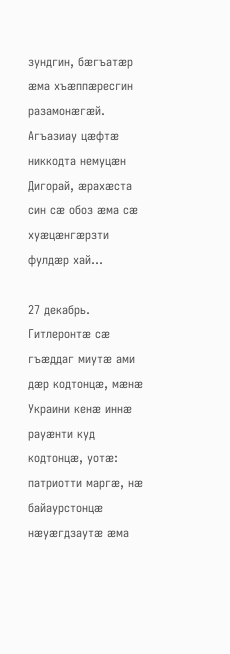зундгин, бӕгъатӕр ӕма хъӕппӕресгин разамонӕгӕй. Агъазиау цӕфтӕ никкодта немуцӕн Дигорай, ӕрахӕста син сӕ обоз ӕма сӕ хуӕцӕнгӕрзти фулдӕр хай…

27 декабрь. Гитлеронтӕ сӕ гъӕддаг миутӕ ами дӕр кодтонцӕ, мӕнӕ Украини кенӕ иннӕ рауӕнти куд кодтонцӕ, уотӕ: патриотти маргӕ, нӕ байаурстонцӕ нӕуӕгдзаутӕ ӕма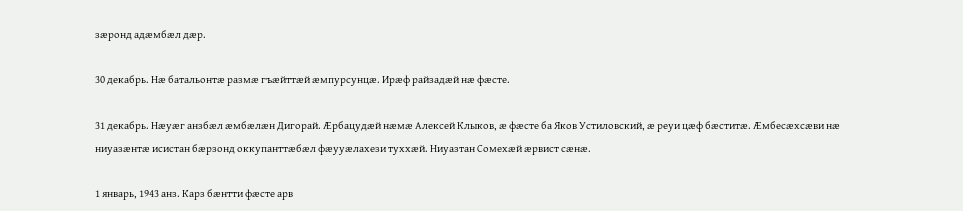зӕронд адӕмбӕл дӕр.

30 декабрь. Нӕ батальонтӕ размӕ гъӕйттӕй ӕмпурсунцӕ. Ирӕф райзадӕй нӕ фӕсте.

31 декабрь. Нӕуӕг анзбӕл ӕмбӕлӕн Дигорай. Ӕрбацудӕй нӕмӕ Алексей Клыков, ӕ фӕсте ба Яков Устиловский, ӕ реуи цӕф бӕститӕ. Ӕмбесӕхсӕви нӕ ниуазӕнтӕ исистан бӕрзонд оккупанттӕбӕл фӕууӕлахези туххӕй. Ниуазтан Сомехӕй ӕрвист сӕнӕ.

1 январь, 1943 анз. Карз бӕнтти фӕсте арв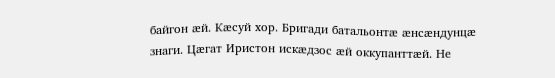байгон ӕй. Кӕсуй хор. Бригади батальонтӕ ӕнсӕндунцӕ знаги. Цӕгат Иристон искӕдзос ӕй оккупанттӕй. Не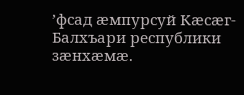’фсад ӕмпурсуй Кӕсӕг-Балхъари республики зӕнхӕмӕ.